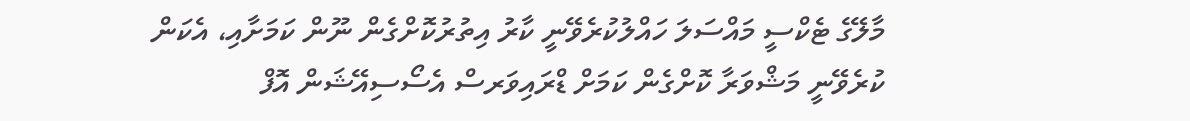މާލޭގެ ޓެކްސީ މައްސަލަ ހައްލުކުރެވޭނީ ކާރު އިތުރުކޮށްގެން ނޫން ކަމަށާއި، އެކަން ކުރެވޭނީ މަޝްވަރާ ކޮށްގެން ކަމަށް ޑްރައިވަރސް އެސޯސިއޭޝަން އޮފް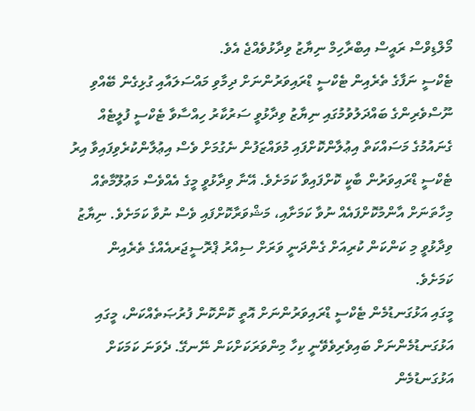މޯލްޑިވްސް ރައީސް އިބްރާހިމް ނިޔާޒު ވިދާޅުވެއްޖެ އެވެ.
ޓެކްސީ ނަފާގެ ތެރެއިން ޓެކްސީ ޑްރައިވަރުންނަށް ދިމާވި މައްސަލައާއި ގުޅިގެން ބޭއްވި ނޫސްވެރިންގެ ބައްދަލުވުމުގައި ނިޔާޒު ވިދާޅުވީ ސަރުކާރު ހިއްސާވާ ޓެކްސީ ފުލީޓެއް ގެނައުމުގެ މަސައްކަތް އިޢުލާންކޮށްފައި މުވައްޒަފުން ނެގުމަށް ވެސް އިޢުލާންކުރެވިފައިވާ އިރު ޓެކްސީ ޑްރައިވަރުން ބާކީ ކޮށްފައިވާ ކަމަށެވެ. އޭނާ ވިދާޅުވީ މީގެ އެއްވެސް މަޢުލޫމާތެއް މިހާތަނަށް އާންމުކޮށްފައެއް ނުވާ ކަމަށާއި، މަޝްވަރާކޮށްފައި ވެސް ނުވާ ކަމަށެވެ. ނިޔާޒު ވިދާޅުވީ މި ކަންކަން ކުރިއަށް ގެންދަނީ ވަރަށް ސިއްރު ޕްރޮސީޖަރއެއްގެ ތެރެއިން ކަމަށެވެ.
މީގައި އަޅުގަނޑުމެން ޓެކްސީ ޑްރައިވަރުންނަށް އޮތީ ކޮންކޮން ފުރުޞަތެއްކަން، މީގައި އަޅުގަނޑުމެންނަށް ބައިވެރިވެވޭނީ ކިހާ މިންވަރަކަށްކަން ނޭނގޭ. ދެވަނަ ކަމަކަށް އަޅުގަނޑުމެން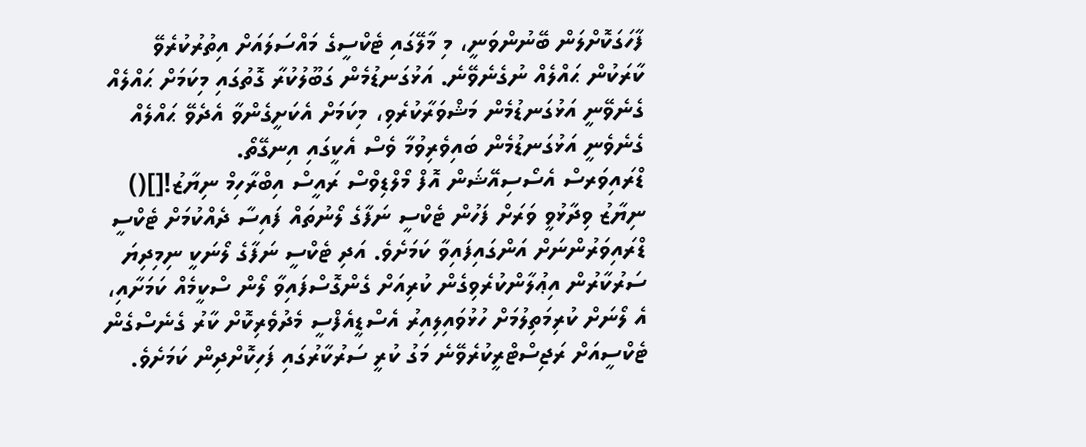ފާހަގަކޮށްލަން ބޭނުންވަނީ، މި މާލޭގައި ޓެކްސީގެ މައްސަލައަށް އިތުރުކުރެވޭ ކާރަކުން ޙައްލެއް ނުގެނެވޭނެ. އަޅުގަނޑުމެން ގަބޫލުކުރާ ގޮތުގައި މިކަމަށް ޙައްލެއް ގެނެވޭނީ އަޅުގަނޑުމެން މަޝްވަރާކުރެވި، މިކަމަށް އެކަށީގެންވާ އެދެވޭ ޙައްލެއް ގެނެވެނީ އަޅުގަނޑުމެން ބައިވެރިވުމާ ވެސް އެކީގައި އިނގޭތޯ.
ޑްރައިވަރސް އެސޯސިއޭޝަން އޮފް މޯލްޑިވްސް ރައީސް އިބްރާހިމް ނިޔާޒު![]()
ނިޔާޒު ވިދާޅުވީ ވަރަށް ފަހުން ޓެކްސީ ނަފާގެ ލޯނުތައް ފައިސާ ދެއްކުމަށް ޓެކްސީ ޑްރައިވަރުންނަށް އަންގައިފައިވާ ކަމަށެވެ. އަދި ޓެކްސީ ނަފާގެ ލޯނަކީ ނިމިދިޔަ ސަރުކާރުން އިޢުލާންކުރެވިގެން ކުރިއަށް ގެންގޮސްފައިވާ ލޯން ސްކީމެއް ކަމަށާއި، އެ ލޯނަށް ކުރިމަތިލުމަށް ހުޅުވައިލިއިރު އެސްޑީއެފްސީ މެދުވެރިކޮށް ކާރު ގެނެސްގެން ޓެކްސީއަށް ރަޖިސްޓްރީކުރެވޭނެ މަގު ކުރީ ސަރުކާރުގައި ފަހިކޮށްދިން ކަމަށެވެ.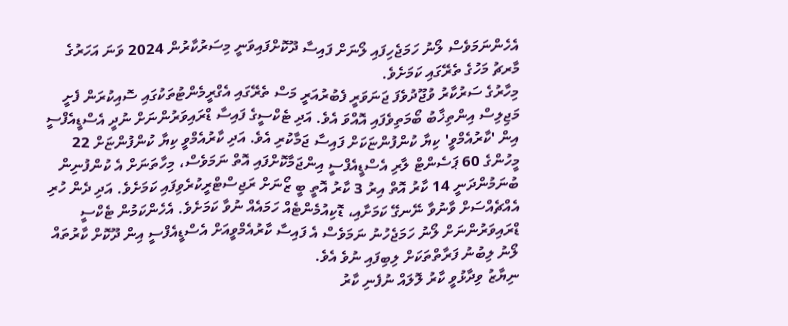އެހެންނަމަވެސް ލޯނު ހަމަޖެހިފައި ލޯނަށް ފައިސާ ދޫކޮށްފައިވަނީ މިސަރުކާރުން 2024 ވަނަ އަހަރުގެ މާރޗު މަހުގެ ތެރޭގައި ކަމަށެވެ.
މިހާރުގެ ސަރުކާރު ވުޖޫދުވެފަ ޖަނަވަރީ ފެބުރުއަރީ މަސް ތެރޭގައި އެގްރީމެންޓުތަކުގައި ސޮއިކުރަން ފެށީ މަޖިލިސް އިންތިޚާބު ބޯމަތިވެފައި އޮއްވަ އެވެ. އަދި ޓެކްސީގެ ފައިސާ ޑްރައިވަރުންނަށް ނުދީ އެސްޑީއެފްސީ އިން 'ކާރުއެމްވީ' ކިޔާ ކުންފުންޏަކަށް ފައިސާ ޖަމާކުރި އެވެ. އަދި ކާރުއެމްވީ ކިޔާ ކުންފުންޏަށް 22 މީހުންގެ 60 ޕަސެންޓް ލާރި އެސްޑީއެފްސީ އިންޖަމާކޮށްފައި އޮތް ނަމަވެސް، މިހާތަނަށް އެ ކުންފުނިން ބުނަމުންދަނީ 14 ކާރު އޮތް އިރު 3 ކާރު އޮތީ ބީ ޒޯނަށް ރަޖިސްޓްރީކުރެވިފައި ކަމަށެވެ. އަދި ދެން ހުރި އެއްޗެއްސަށް ވާނުވާ ނޭނގޭ ކަމަށާއި، ޑޮކިއުމެންޓެއް ހަމައެއް ނުވާ ކަމަށެވެ. އެހެންކަމުން ޓެކްސީ ޑްރައިވަރުންނަށް ލޯނު ހަމަޖެހުނު ނަމަވެސް އެ ފައިސާ ކާރުއެމްވީއަށް އެސްޑީއެފްސީ އިން ދޫކޮށް ކާރުތައް ލޯނު ލިބުނު ފަރާތްތަކަށް ލިބިފައި ނުވެ އެވެ.
ނިޔާޒު ވިދާޅުވީ ކާރު ލޮލައް ނުފެނި ކާރު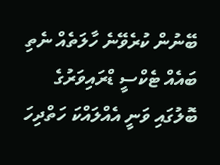ބޭނުން ކުރެވޭނެ ހާލަތެއް ނެތި ބައެއް ޓެކްސީ ޑްރައިވަރުގެ ބޮލުގައި ވަނީ އެއްލައްކަ ހަތްދިހަ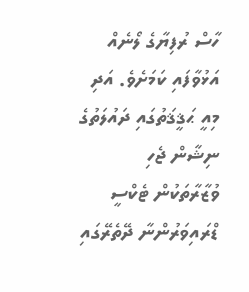ހާސް ރުފިޔާގެ ލޯނެއް އަޅުވާފައި ކަމަށެވެ. އަދި މިއީ ޙަޤީޤަތުގައި ދައުލަތުގެ ނިޝާން ޖެހި ވުޒާރާތަކުން ޓެކްސީ ޑްރައިވަރުންނާ ދޭތެރޭގައި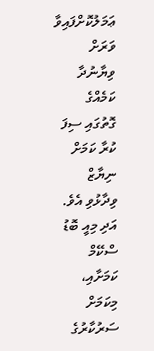ޢަމަލުކޮށްފައިވާ ވަރަށް ވިޔާނުދާ ކަމެއްގެ ގޮތުގައި ސިފަ ކުރާ ކަމަށް ނިޔާޒް ވިދާޅުވި އެވެ. އަދި މިއީ ބޮޑު ސްކޭމް ކަމަށާއި، މިކަމަށް ސަރުކާރުގެ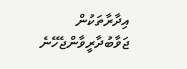އިދާރާތަކުން ޖަވާބުދާރީވާންޖެހޭނެ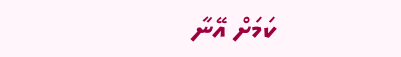ކަމަށް އޭނާ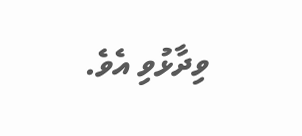ވިދާޅުވި އެވެ.